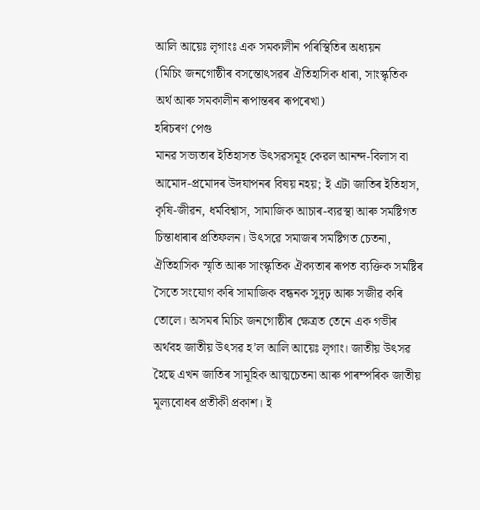আলি আয়েঃ লৃগাংঃ এক সমকালীন পৰিস্থিতিৰ অধ্যয়ন
(মিচিং জনগোষ্ঠীৰ বসন্তোৎসৱৰ ঐতিহাসিক ধাৰা, সাংস্কৃতিক অৰ্থ আৰু সমকালীন ৰূপান্তৰৰ ৰূপৰেখা)
হৰিচৰণ পেগু
মানৱ সভ্যতাৰ ইতিহাসত উৎসৱসমূহ কেৱল আনন্দ-বিলাস বা আমোদ-প্ৰমোদৰ উদযাপনৰ বিষয় নহয়; ই এটা জাতিৰ ইতিহাস, কৃষি-জীৱন, ধৰ্মবিশ্বাস, সামাজিক আচাৰ-ব্যৱস্থা আৰু সমষ্টিগত চিন্তাধাৰাৰ প্ৰতিফলন। উৎসৱে সমাজৰ সমষ্টিগত চেতনা, ঐতিহাসিক স্মৃতি আৰু সাংস্কৃতিক ঐক্যতাৰ ৰূপত ব্যক্তিক সমষ্টিৰ সৈতে সংযোগ কৰি সামাজিক বন্ধনক সুদৃঢ় আৰু সজীৱ কৰি তোলে। অসমৰ মিচিং জনগোষ্ঠীৰ ক্ষেত্ৰত তেনে এক গভীৰ অৰ্থবহ জাতীয় উৎসৱ হ’ল আলি আয়েঃ লৃগাং। জাতীয় উৎসৱ হৈছে এখন জাতিৰ সামূহিক আত্মচেতনা আৰু পাৰম্পৰিক জাতীয় মূল্যবোধৰ প্রতীকী প্ৰকাশ। ই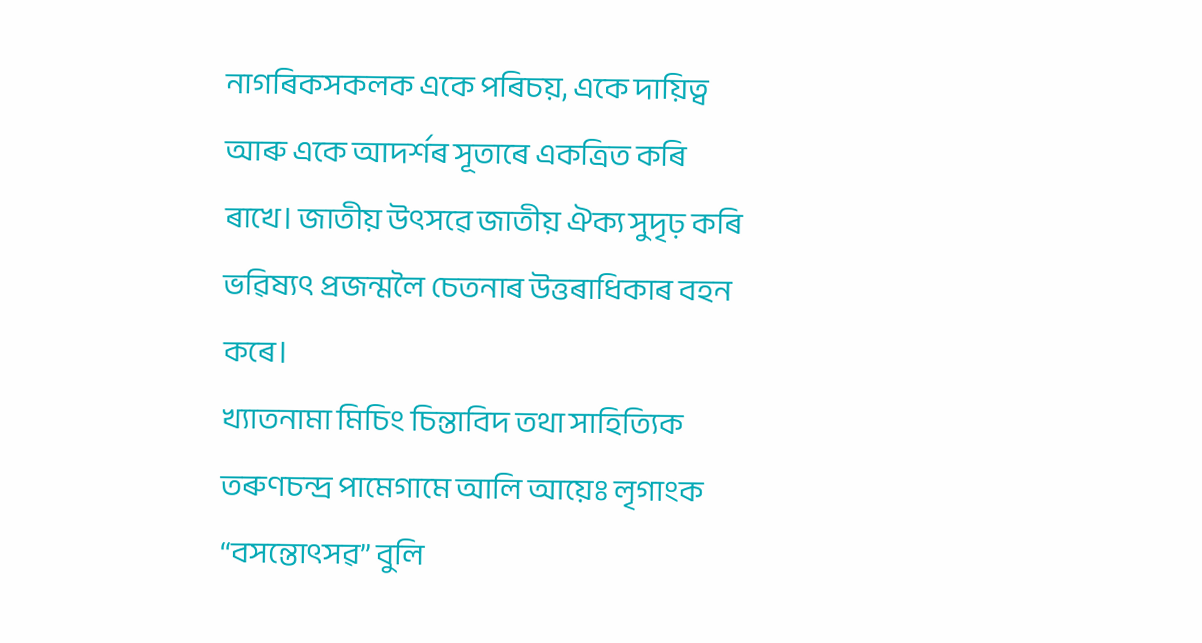নাগৰিকসকলক একে পৰিচয়, একে দায়িত্ব আৰু একে আদৰ্শৰ সূতাৰে একত্ৰিত কৰি ৰাখে। জাতীয় উৎসৱে জাতীয় ঐক্য সুদৃঢ় কৰি ভৱিষ্যৎ প্ৰজন্মলৈ চেতনাৰ উত্তৰাধিকাৰ বহন কৰে।
খ্যাতনামা মিচিং চিন্তাবিদ তথা সাহিত্যিক তৰুণচন্দ্ৰ পামেগামে আলি আয়েঃ লৃগাংক “বসন্তোৎসৱ” বুলি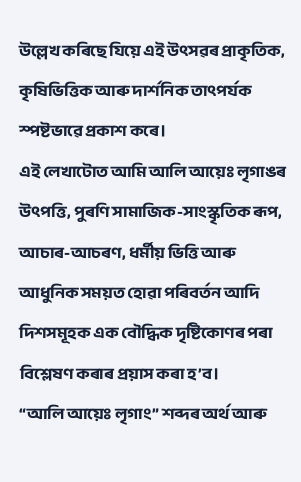উল্লেখ কৰিছে যিয়ে এই উৎসৱৰ প্ৰাকৃতিক, কৃষিভিত্তিক আৰু দাৰ্শনিক তাৎপৰ্যক স্পষ্টভাৱে প্ৰকাশ কৰে।
এই লেখাটোত আমি আলি আয়েঃ লৃগাঙৰ উৎপত্তি, পুৰণি সামাজিক-সাংস্কৃতিক ৰূপ, আচাৰ-আচৰণ, ধৰ্মীয় ভিত্তি আৰু আধুনিক সময়ত হোৱা পৰিবৰ্তন আদি দিশসমূহক এক বৌদ্ধিক দৃষ্টিকোণৰ পৰা বিশ্লেষণ কৰাৰ প্ৰয়াস কৰা হ’ব।
“আলি আয়েঃ লৃগাং” শব্দৰ অৰ্থ আৰু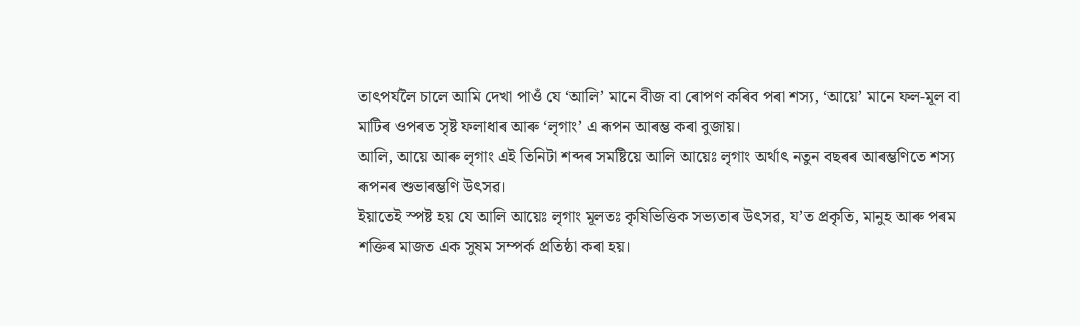তাৎপৰ্যলৈ চালে আমি দেখা পাওঁ যে ‘আলি’ মানে বীজ বা ৰোপণ কৰিব পৰা শস্য, ‘আয়ে’ মানে ফল-মূল বা মাটিৰ ওপৰত সৃষ্ট ফলাধাৰ আৰু ‘লৃগাং’ এ ৰূপন আৰম্ভ কৰা বুজায়।
আলি, আয়ে আৰু লৃগাং এই তিনিটা শব্দৰ সমষ্টিয়ে আলি আয়েঃ লৃগাং অৰ্থাৎ নতুন বছৰৰ আৰম্ভণিতে শস্য ৰূপনৰ শুভাৰম্ভণি উৎসৱ।
ইয়াতেই স্পষ্ট হয় যে আলি আয়েঃ লৃগাং মূলতঃ কৃষিভিত্তিক সভ্যতাৰ উৎসৱ, য’ত প্ৰকৃতি, মানুহ আৰু পৰম শক্তিৰ মাজত এক সুষম সম্পৰ্ক প্ৰতিষ্ঠা কৰা হয়।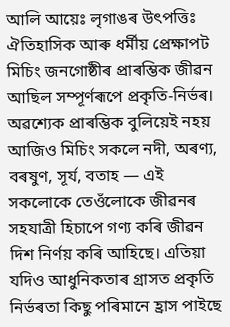আলি আয়েঃ লৃগাঙৰ উৎপত্তিঃ ঐতিহাসিক আৰু ধৰ্মীয় প্ৰেক্ষাপট
মিচিং জনগোষ্ঠীৰ প্ৰাৰম্ভিক জীৱন আছিল সম্পূৰ্ণৰূপে প্ৰকৃতি-নির্ভৰ। অৱশ্যেক প্ৰাৰম্ভিক বুলিয়েই নহয় আজিও মিচিং সকলে নদী, অৰণ্য, বৰষুণ, সূৰ্য, বতাহ — এই সকলোকে তেওঁলোকে জীৱনৰ সহযাত্রী হিচাপে গণ্য কৰি জীৱন দিশ নিৰ্ণয় কৰি আহিছে। এতিয়া যদিও আধুনিকতাৰ গ্ৰাসত প্ৰকৃতি নিৰ্ভৰতা কিছু পৰিমানে হ্ৰাস পাইছে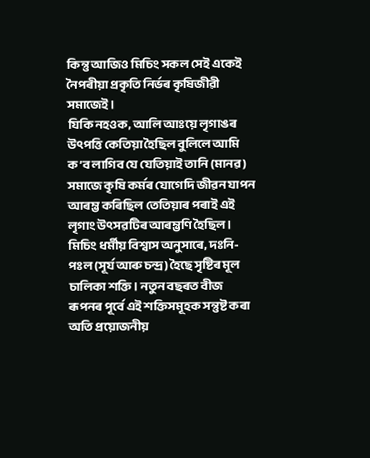কিন্তু আজিও মিচিং সকল সেই একেই নৈপৰীয়া প্ৰকৃতি নিৰ্ভৰ কৃষিজীৱী সমাজেই ।
যিকি নহওক, আলি আঃয়ে লৃগাঙৰ উৎপত্তি কেতিয়া হৈছিল বুলিলে আমি ক’ব লাগিব যে যেতিয়াই তানি (মানৱ) সমাজে কৃষি কৰ্মৰ যোগেদি জীৱন যাপন আৰম্ভ কৰিছিল তেতিয়াৰ পৰাই এই লৃগাং উৎসৱটিৰ আৰম্ভণি হৈছিল ।
মিচিং ধৰ্মীয় বিশ্বাস অনুসাৰে, দঃনি-পঃল (সূৰ্য আৰু চন্দ্ৰ) হৈছে সৃষ্টিৰ মূল চালিকা শক্তি। নতুন বছৰত বীজ ৰূপনৰ পূৰ্বে এই শক্তিসমূহক সন্তুষ্ট কৰা অতি প্ৰয়োজনীয়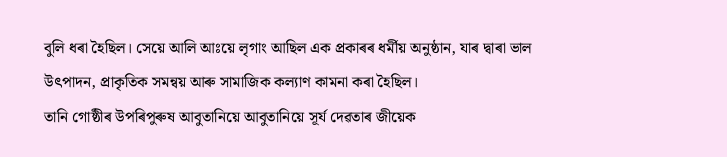বুলি ধৰা হৈছিল। সেয়ে আলি আঃয়ে লৃগাং আছিল এক প্ৰকাৰৰ ধৰ্মীয় অনুষ্ঠান, যাৰ দ্বাৰা ভাল উৎপাদন, প্ৰাকৃতিক সমন্বয় আৰু সামাজিক কল্যাণ কামনা কৰা হৈছিল।
তানি গোষ্ঠীৰ উপৰিপুৰুষ আবুতানিয়ে আবুতানিয়ে সূর্য দেৱতাৰ জীয়েক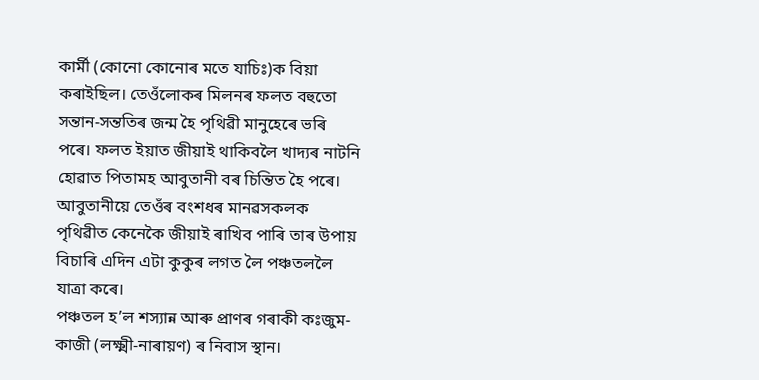কার্মী (কোনো কোনোৰ মতে যাচিঃ)ক বিয়া কৰাইছিল। তেওঁলোকৰ মিলনৰ ফলত বহুতো সন্তান-সন্ততিৰ জন্ম হৈ পৃথিৱী মানুহেৰে ভৰি পৰে। ফলত ইয়াত জীয়াই থাকিবলৈ খাদ্যৰ নাটনি হোৱাত পিতামহ আবুতানী বৰ চিন্তিত হৈ পৰে। আবুতানীয়ে তেওঁৰ বংশধৰ মানৱসকলক পৃথিৱীত কেনেকৈ জীয়াই ৰাখিব পাৰি তাৰ উপায় বিচাৰি এদিন এটা কুকুৰ লগত লৈ পঞ্চতললৈ যাত্ৰা কৰে।
পঞ্চতল হ’ল শস্যান্ন আৰু প্ৰাণৰ গৰাকী কঃজুম-কাজী (লক্ষ্মী-নাৰায়ণ) ৰ নিবাস স্থান।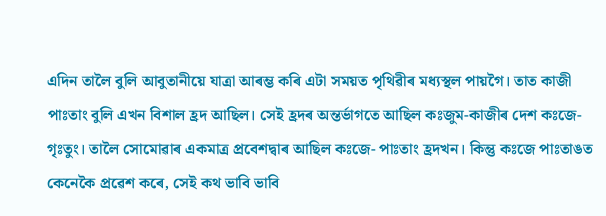এদিন তালৈ বুলি আবুতানীয়ে যাত্ৰা আৰম্ভ কৰি এটা সময়ত পৃথিৱীৰ মধ্যস্থল পায়গৈ। তাত কাজী পাঃতাং বুলি এখন বিশাল হ্রদ আছিল। সেই হ্ৰদৰ অন্তর্ভাগতে আছিল কঃজুম-কাজীৰ দেশ কঃজে-গৃঃতুং। তালৈ সোমোৱাৰ একমাত্র প্রবেশদ্বাৰ আছিল কঃজে- পাঃতাং হ্রদখন। কিন্তু কঃজে পাঃতাঙত কেনেকৈ প্ৰৱেশ কৰে, সেই কথ ভাবি ভাবি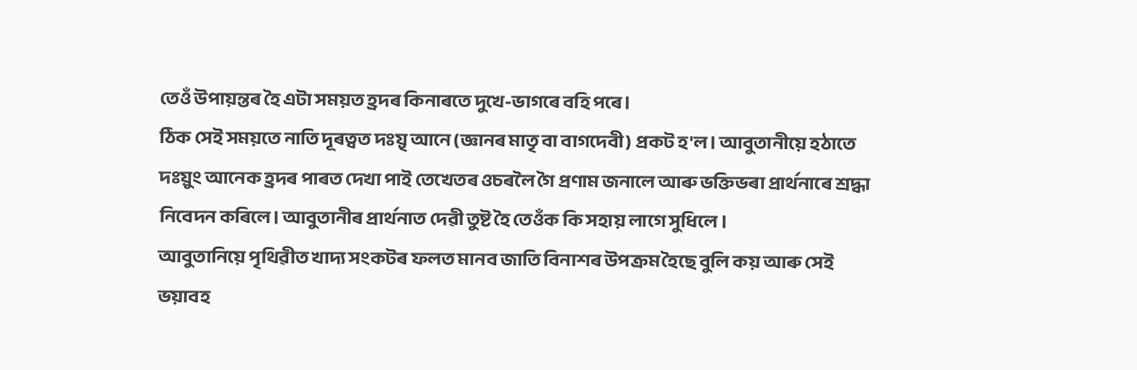তেওঁ উপায়ন্তৰ হৈ এটা সময়ত হ্ৰদৰ কিনাৰতে দুখে-ভাগৰে বহি পৰে।
ঠিক সেই সময়তে নাতি দূৰত্বত দঃয়ৃ আনে (জ্ঞানৰ মাতৃ বা বাগদেবী) প্রকট হ'ল। আবুতানীয়ে হঠাতে দঃয়ুং আনেক হ্ৰদৰ পাৰত দেখা পাই তেখেতৰ ওচৰলৈ গৈ প্রণাম জনালে আৰু ভক্তিভৰা প্ৰাৰ্থনাৰে শ্রদ্ধা নিবেদন কৰিলে। আবুতানীৰ প্ৰাৰ্থনাত দেৱী তুষ্ট হৈ তেওঁক কি সহায় লাগে সুধিলে ।
আবুতানিয়ে পৃথিৱীত খাদ্য সংকটৰ ফলত মানব জাতি বিনাশৰ উপক্রম হৈছে বুলি কয় আৰু সেই ভয়াবহ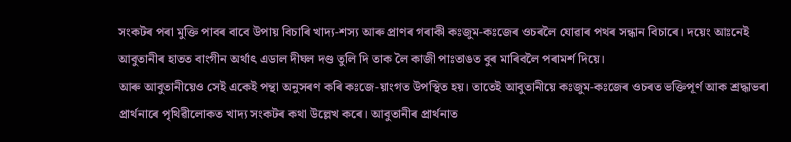সংকটৰ পৰা মুক্তি পাবৰ বাবে উপায় বিচাৰি খাদ্য-শস্য আৰু প্ৰাণৰ গৰাকী কঃজুম-কঃজেৰ ওচৰলৈ যোৱাৰ পথৰ সন্ধান বিচাৰে। দয়েং আঃনেই আবুতানীৰ হাতত বাংগীন অর্থাৎ এডাল দীঘল দণ্ড তুলি দি তাক লৈ কাজী পাঃতাঙত বুৰ মাৰিবলৈ পৰামৰ্শ দিয়ে।
আৰু আবুতানীয়েও সেই একেই পন্থা অনুসৰণ কৰি কঃজে-য়াংগত উপস্থিত হয়। তাতেই আবুতানীয়ে কঃজুম-কঃজেৰ ওচৰত ভক্তিপূর্ণ আক শ্রদ্ধাভৰা প্রার্থনাৰে পৃথিৱীলোকত খাদ্য সংকটৰ কথা উল্লেখ কৰে। আবুতানীৰ প্ৰাৰ্থনাত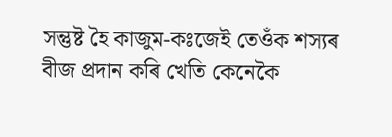সন্তুষ্ট হৈ কাজুম-কঃজেই তেওঁক শস্যৰ বীজ প্রদান কৰি খেতি কেনেকৈ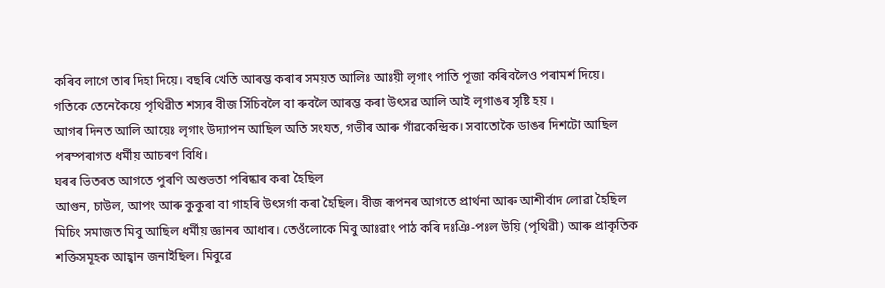কৰিব লাগে তাৰ দিহা দিয়ে। বছৰি খেতি আৰম্ভ কৰাৰ সময়ত আলিঃ আঃয়ী লৃগাং পাতি পূজা কৰিবলৈও পৰামৰ্শ দিয়ে। গতিকে তেনেকৈয়ে পৃথিৱীত শস্যৰ বীজ সিঁচিবলৈ বা ৰুবলৈ আৰম্ভ কৰা উৎসৱ আলি আই লৃগাঙৰ সৃষ্টি হয় ।
আগৰ দিনত আলি আয়েঃ লৃগাং উদ্যাপন আছিল অতি সংযত, গভীৰ আৰু গাঁৱকেন্দ্ৰিক। সবাতোকৈ ডাঙৰ দিশটো আছিল পৰম্পৰাগত ধৰ্মীয় আচৰণ বিধি।
ঘৰৰ ভিতৰত আগতে পুৰণি অশুভতা পৰিষ্কাৰ কৰা হৈছিল
আগুন, চাউল, আপং আৰু কুকুৰা বা গাহৰি উৎসৰ্গা কৰা হৈছিল। বীজ ৰূপনৰ আগতে প্ৰাৰ্থনা আৰু আশীৰ্বাদ লোৱা হৈছিল মিচিং সমাজত মিবু আছিল ধৰ্মীয় জ্ঞানৰ আধাৰ। তেওঁলোকে মিবু আঃৱাং পাঠ কৰি দঃঞি-পঃল উয়ি (পৃথিৱী) আৰু প্ৰাকৃতিক শক্তিসমূহক আহ্বান জনাইছিল। মিবুৱে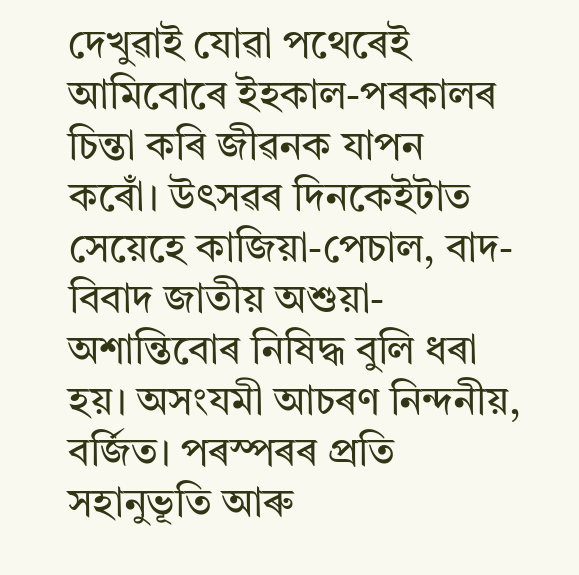দেখুৱাই যোৱা পথেৰেই আমিবোৰে ইহকাল-পৰকালৰ চিন্তা কৰি জীৱনক যাপন কৰোঁ। উৎসৱৰ দিনকেইটাত সেয়েহে কাজিয়া-পেচাল, বাদ-বিবাদ জাতীয় অশুয়া-অশান্তিবোৰ নিষিদ্ধ বুলি ধৰা হয়। অসংযমী আচৰণ নিন্দনীয়, বৰ্জিত। পৰস্পৰৰ প্ৰতি সহানুভূতি আৰু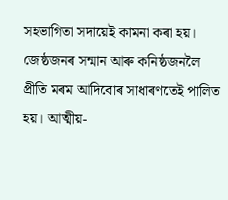সহভাগিতা সদায়েই কামনা কৰা হয়। জেষ্ঠজনৰ সন্মান আৰু কনিষ্ঠজনলৈ প্ৰীতি মৰম আদিবোৰ সাধাৰণতেই পালিত হয়। আত্মীয়-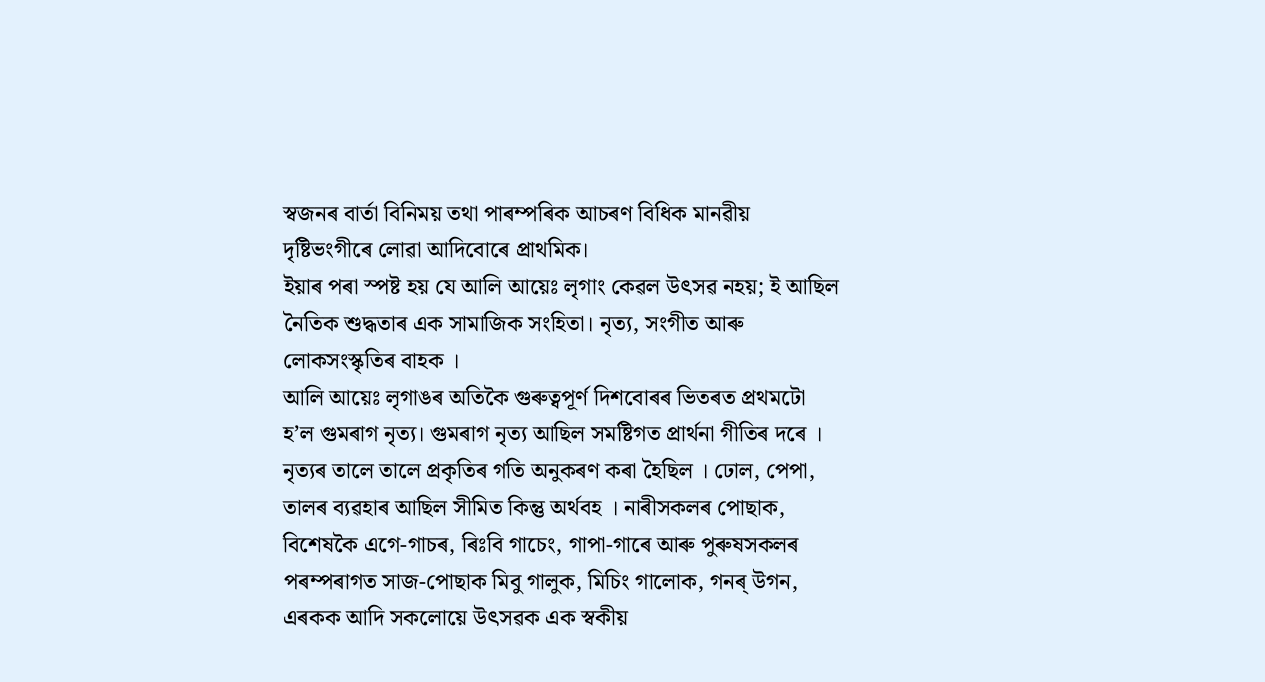স্বজনৰ বাৰ্তা বিনিময় তথা পাৰম্পৰিক আচৰণ বিধিক মানৱীয় দৃষ্টিভংগীৰে লোৱা আদিবোৰে প্ৰাথমিক।
ইয়াৰ পৰা স্পষ্ট হয় যে আলি আয়েঃ লৃগাং কেৱল উৎসৱ নহয়; ই আছিল নৈতিক শুদ্ধতাৰ এক সামাজিক সংহিতা। নৃত্য, সংগীত আৰু লোকসংস্কৃতিৰ বাহক ।
আলি আয়েঃ লৃগাঙৰ অতিকৈ গুৰুত্বপূৰ্ণ দিশবোৰৰ ভিতৰত প্ৰথমটো হ’ল গুমৰাগ নৃত্য। গুমৰাগ নৃত্য আছিল সমষ্টিগত প্ৰাৰ্থনা গীতিৰ দৰে । নৃত্যৰ তালে তালে প্ৰকৃতিৰ গতি অনুকৰণ কৰা হৈছিল । ঢোল, পেপা, তালৰ ব্যৱহাৰ আছিল সীমিত কিন্তু অৰ্থবহ । নাৰীসকলৰ পোছাক, বিশেষকৈ এগে-গাচৰ, ৰিঃবি গাচেং, গাপা-গাৰে আৰু পুৰুষসকলৰ পৰম্পৰাগত সাজ-পোছাক মিবু গালুক, মিচিং গালোক, গনৰ্ উগন, এৰকক আদি সকলোয়ে উৎসৱক এক স্বকীয়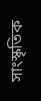সাংস্কৃতিক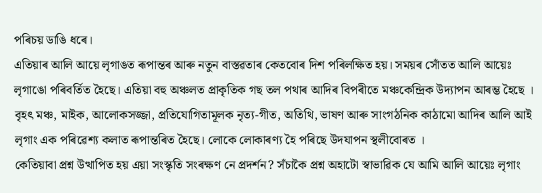পৰিচয় ডাঙি ধৰে।
এতিয়াৰ আলি আয়ে লৃগাঙত ৰূপান্তৰ আৰু নতুন বাস্তৱতাৰ কেতবোৰ দিশ পৰিলক্ষিত হয়। সময়ৰ সোঁতত আলি আয়েঃ লৃগাঙো পৰিবৰ্তিত হৈছে। এতিয়া বহু অঞ্চলত প্ৰাকৃতিক গছ তল পথাৰ আদিৰ বিপৰীতে মঞ্চকেন্দ্ৰিক উদ্যাপন আৰম্ভ হৈছে ।
বৃহৎ মঞ্চ, মাইক, আলোকসজ্জা, প্ৰতিযোগিতামূলক নৃত্য-গীত, অতিথি, ভাষণ আৰু সাংগঠনিক কাঠামো আদিৰ আলি আই লৃগাং এক পৰিৱেশ্য কলাত ৰূপান্তৰিত হৈছে। লোকে লোকাৰণ্য হৈ পৰিছে উদযাপন স্থলীবোৰত ।
কেতিয়াবা প্ৰশ্ন উত্থাপিত হয় এয়া সংস্কৃতি সংৰক্ষণ নে প্ৰদৰ্শন? সঁচাকৈ প্ৰশ্ন অহাটো স্বাভাৱিক যে আমি আলি আয়েঃ লৃগাং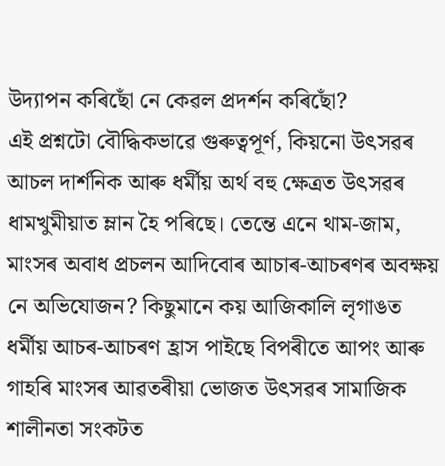উদ্যাপন কৰিছোঁ নে কেৱল প্ৰদৰ্শন কৰিছোঁ?
এই প্ৰশ্নটো বৌদ্ধিকভাৱে গুৰুত্বপূৰ্ণ, কিয়নো উৎসৱৰ আচল দাৰ্শনিক আৰু ধৰ্মীয় অৰ্থ বহু ক্ষেত্ৰত উৎসৱৰ ধামখুমীয়াত ম্লান হৈ পৰিছে। তেন্তে এনে থাম-জাম, মাংসৰ অবাধ প্ৰচলন আদিবোৰ আচাৰ-আচৰণৰ অবক্ষয় নে অভিযোজন? কিছুমানে কয় আজিকালি লৃগাঙত ধৰ্মীয় আচৰ-আচৰণ হ্ৰাস পাইছে বিপৰীতে আপং আৰু গাহৰি মাংসৰ আৱতৰীয়া ভোজত উৎসৱৰ সামাজিক শালীনতা সংকটত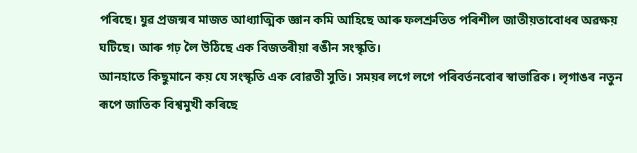পৰিছে। যুৱ প্ৰজন্মৰ মাজত আধ্যাত্মিক জ্ঞান কমি আহিছে আৰু ফলশ্ৰুতিত পৰিশীল জাতীয়তাবোধৰ অৱক্ষয় ঘটিছে। আৰু গঢ় লৈ উঠিছে এক বিজতৰীয়া ৰঙীন সংস্কৃতি।
আনহাতে কিছুমানে কয় যে সংস্কৃতি এক বোৱতী সুতি। সময়ৰ লগে লগে পৰিবৰ্তনবোৰ স্বাভাৱিক। লৃগাঙৰ নতুন ৰূপে জাতিক বিশ্বমুখী কৰিছে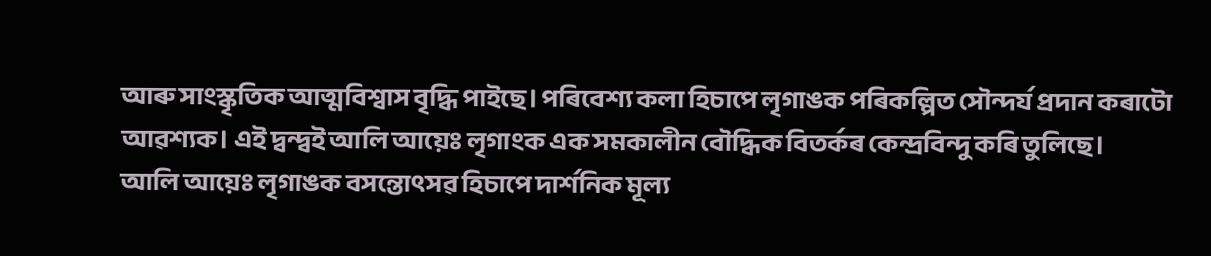আৰু সাংস্কৃতিক আত্মবিশ্বাস বৃদ্ধি পাইছে। পৰিবেশ্য কলা হিচাপে লৃগাঙক পৰিকল্পিত সৌন্দৰ্য প্ৰদান কৰাটো আৱশ্যক। এই দ্বন্দ্বই আলি আয়েঃ লৃগাংক এক সমকালীন বৌদ্ধিক বিতৰ্কৰ কেন্দ্ৰবিন্দু কৰি তুলিছে।
আলি আয়েঃ লৃগাঙক বসন্তোৎসৱ হিচাপে দাৰ্শনিক মূল্য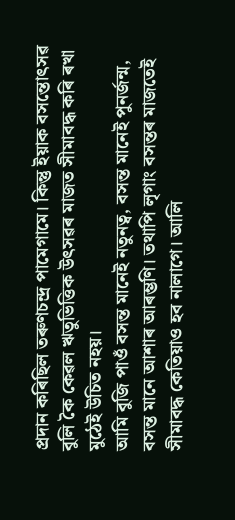প্ৰদান কৰিছিল তৰুণচন্দ্ৰ পামেগামে। কিন্তু ইয়াক বসন্তোৎসৱ বুলি কৈ কেৱল ঋতুভিত্তিক উৎসৱৰ মাজত সীমাবদ্ধ কৰি ৰখা মুঠেই উচিত নহয়।
আমি বুজি পাওঁ বসন্ত মানেই নতুনত্ব, বসন্ত মানেই পুনৰ্জন্ম, বসন্ত মানে আশাৰ আৰম্ভণি। তথাপি লৃগাং বসন্তৰ মাজতেই সীমাবদ্ধ কেতিয়াও হব নালাগে। আলি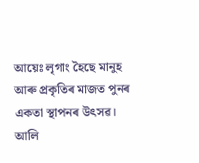আয়েঃ লৃগাং হৈছে মানুহ আৰু প্ৰকৃতিৰ মাজত পুনৰ একতা স্থাপনৰ উৎসৱ।
আলি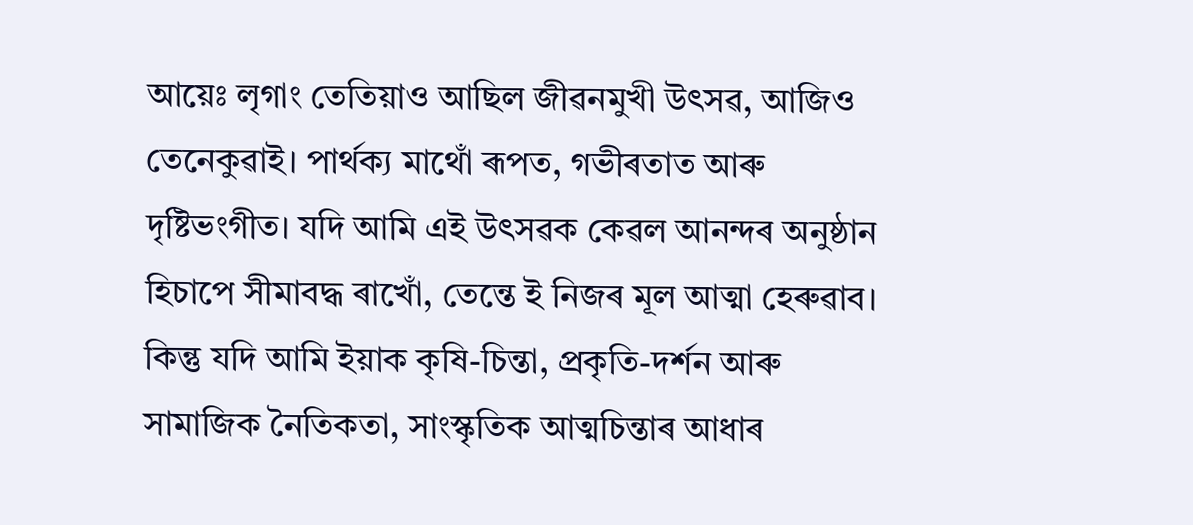আয়েঃ লৃগাং তেতিয়াও আছিল জীৱনমুখী উৎসৱ, আজিও তেনেকুৱাই। পাৰ্থক্য মাথোঁ ৰূপত, গভীৰতাত আৰু দৃষ্টিভংগীত। যদি আমি এই উৎসৱক কেৱল আনন্দৰ অনুষ্ঠান হিচাপে সীমাবদ্ধ ৰাখোঁ, তেন্তে ই নিজৰ মূল আত্মা হেৰুৱাব। কিন্তু যদি আমি ইয়াক কৃষি-চিন্তা, প্ৰকৃতি-দৰ্শন আৰু সামাজিক নৈতিকতা, সাংস্কৃতিক আত্মচিন্তাৰ আধাৰ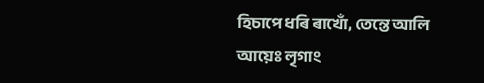হিচাপে ধৰি ৰাখোঁ, তেন্তে আলি আয়েঃ লৃগাং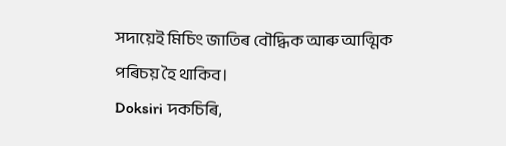সদায়েই মিচিং জাতিৰ বৌদ্ধিক আৰু আত্মিক পৰিচয় হৈ থাকিব।
Doksiri দকচিৰি,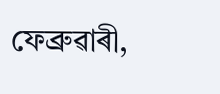ফেব্ৰুৱাৰী,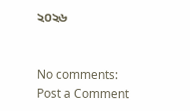২০২৬


No comments:
Post a Comment